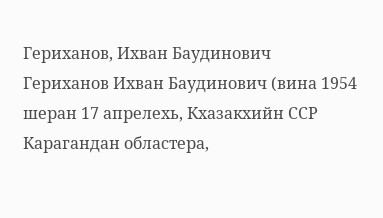Гериханов, Ихван Баудинович
Гериханов Ихван Баудинович (вина 1954 шеран 17 апрелехь, Кхазакхийн ССР Карагандан областера,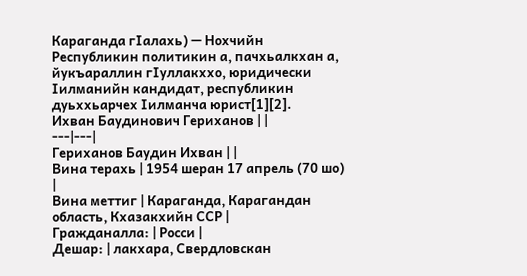Караганда гӀалахь) — Нохчийн Республикин политикин а, пачхьалкхан а, йукъараллин гӀуллакххо, юридически Ӏилманийн кандидат, республикин дуьххьарчех Ӏилманча юрист[1][2].
Ихван Баудинович Гериханов | |
---|---|
Гериханов Баудин Ихван | |
Вина терахь | 1954 шеран 17 апрель (70 шо) |
Вина меттиг | Караганда, Карагандан область, Кхазакхийн ССР |
Гражданалла: | Росси |
Дешар: | лакхара, Свердловскан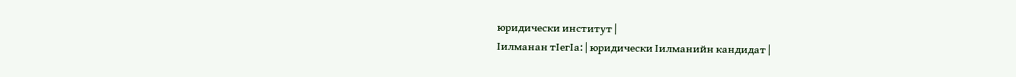юридически институт |
Ӏилманан тӀегӀа: | юридически Ӏилманийн кандидат |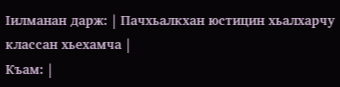Ӏилманан дарж: | Пачхьалкхан юстицин хьалхарчу классан хьехамча |
Къам: |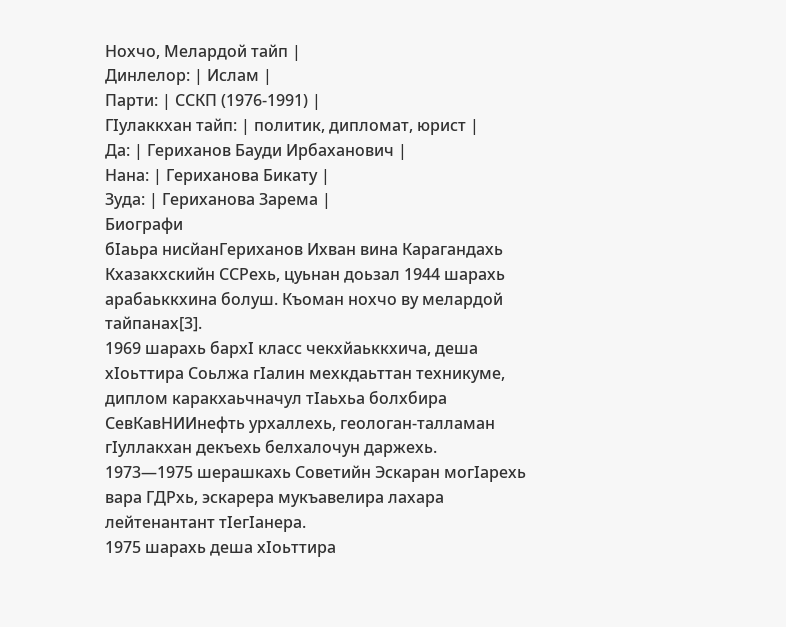Нохчо, Мелардой тайп |
Динлелор: | Ислам |
Парти: | ССКП (1976-1991) |
ГӀулаккхан тайп: | политик, дипломат, юрист |
Да: | Гериханов Бауди Ирбаханович |
Нана: | Гериханова Бикату |
Зуда: | Гериханова Зарема |
Биографи
бӀаьра нисйанГериханов Ихван вина Карагандахь Кхазакхскийн ССРехь, цуьнан доьзал 1944 шарахь арабаьккхина болуш. Къоман нохчо ву мелардой тайпанах[3].
1969 шарахь бархӀ класс чекхйаьккхича, деша хӀоьттира Соьлжа гӀалин мехкдаьттан техникуме, диплом каракхаьчначул тӀаьхьа болхбира СевКавНИИнефть урхаллехь, геологан-талламан гӀуллакхан декъехь белхалочун даржехь.
1973—1975 шерашкахь Советийн Эскаран могӀарехь вара ГДРхь, эскарера мукъавелира лахара лейтенантант тӀегӀанера.
1975 шарахь деша хӀоьттира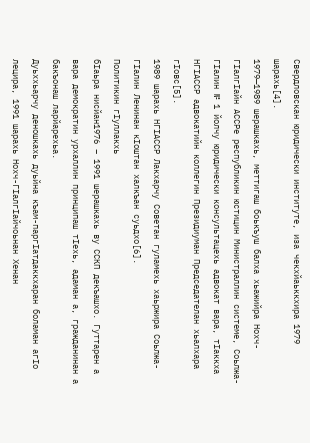Свердловскан юридически институте, иза чекхйаьккхира 1979 шарахь[4].
1979—1989 шерашкахь, меттигаш боькъуш балха хьажийра Нохч-ГӀалгӀайн АССРе республикин юстицин Министраллин системе, Соьлжа-ГӀалин № 1 йолчу юридически консультацехь адвокат вара, тӀаккха НГӀАССР адвокатийн коллегин Президиуман Председателан хьалхара гӀовс[5].
1989 шарахь НГӀАССР Лакхарчу Советан гуламехь хаьржира Соьлжа-ГӀалин Ленинан кӀоштан халкъан суьдхо[6].
Политикин гӀуллакхь
бӀаьра нисйан1976 – 1991 шерашкахь ву ССКП декъашхо. Гуттарен а вара демократин урхаллин принципаш тӀехь, адаман а, гражданинан а бакъонаш ларйарехьа.
Дуьххьарчу деношкахь дуьйна къам-паргӀатдаккхаран боламан агӀо лецира, 1991 шарахь Нохч-ГӀалгӀайчоьнан Хенан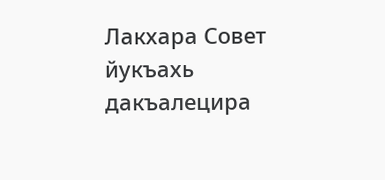Лакхара Совет йукъахь дакъалецира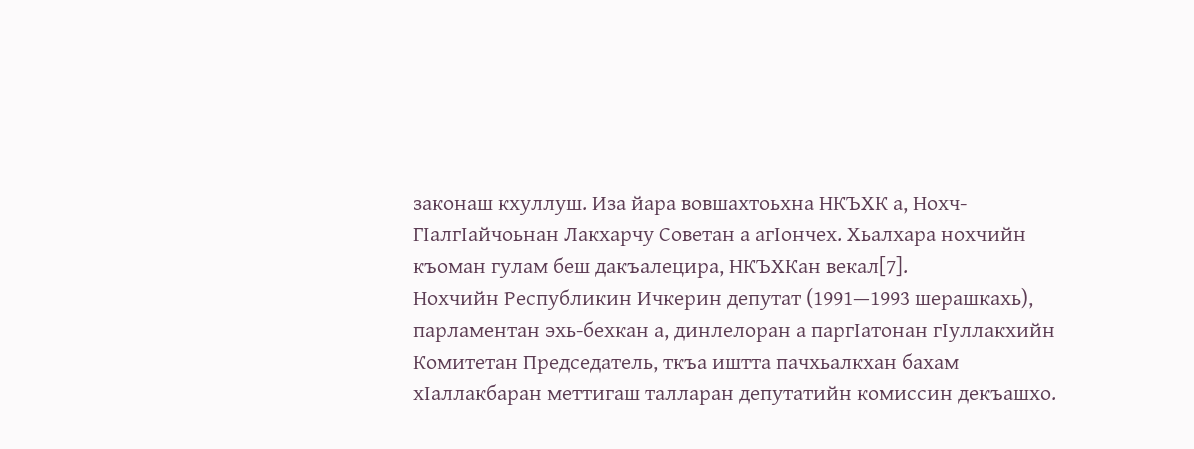законаш кхуллуш. Иза йара вовшахтоьхна НКЪХК а, Нохч-ГӀалгӀайчоьнан Лакхарчу Советан а агӀончех. Хьалхара нохчийн къоман гулам беш дакъалецира, НКЪХКан векал[7].
Нохчийн Республикин Ичкерин депутат (1991—1993 шерашкахь), парламентан эхь-бехкан а, динлелоран а паргӀатонан гӀуллакхийн Комитетан Председатель, ткъа иштта пачхьалкхан бахам хӀаллакбаран меттигаш талларан депутатийн комиссин декъашхо.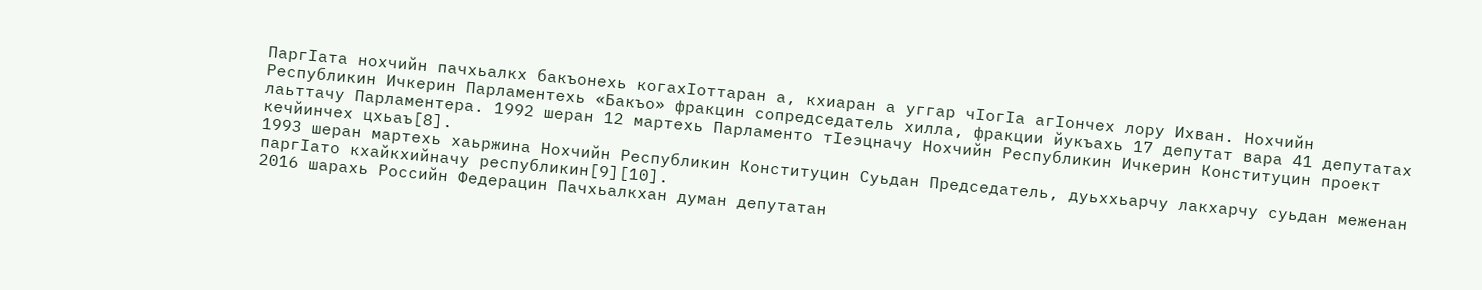ПаргӀата нохчийн пачхьалкх бакъонехь когахӀоттаран а, кхиаран а уггар чӀогӀа агӀончех лору Ихван. Нохчийн Республикин Ичкерин Парламентехь «Бакъо» фракцин сопредседатель хилла, фракции йукъахь 17 депутат вара 41 депутатах лаьттачу Парламентера. 1992 шеран 12 мартехь Парламенто тӀеэцначу Нохчийн Республикин Ичкерин Конституцин проект кечйинчех цхьаъ[8].
1993 шеран мартехь хаьржина Нохчийн Республикин Конституцин Суьдан Председатель, дуьххьарчу лакхарчу суьдан меженан паргӀато кхайкхийначу республикин[9][10].
2016 шарахь Российн Федерацин Пачхьалкхан думан депутатан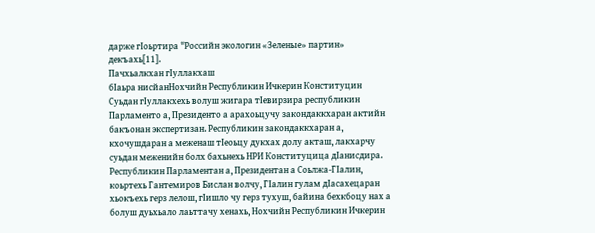дарже гӀоьртира "Российн экологин «Зеленые» партин» декъахь[11].
Пачхьалкхан гӀуллакхаш
бӀаьра нисйанНохчийн Республикин Ичкерин Конституцин Суьдан гӀуллакхехь волуш жигара тӀевирзира республикин Парламенто а, Президенто а арахоьцучу закондаккхаран актийн бакъонан экспертизан. Республикин закондаккхаран а, кхочушдаран а меженаш тӀеоьцу дукхах долу акташ, лакхарчу суьдан меженийн болх бахьнехь НРИ Конституцица дӀанисдира.
Республикин Парламентан а, Президентан а Соьлжа-ГӀалин, коьртехь Гантемиров Бислан волчу, ГӀалин гулам дӀасахецаран хьокъехь герз лелош, гӀишло чу герз тухуш, байина бехкбоцу нах а болуш дуьхьало лаьттачу хенахь, Нохчийн Республикин Ичкерин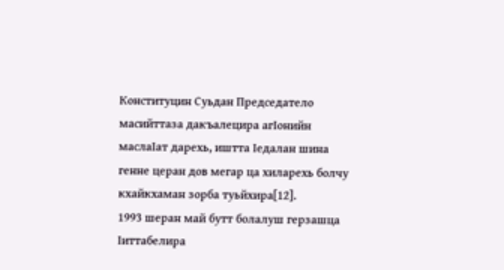Конституцин Суьдан Председатело масийттаза дакъалецира агӀонийн маслаӀат дарехь, иштта Ӏедалан шина генне церан дов мегар ца хиларехь болчу кхайкхаман зорба туьйхира[12].
1993 шеран май бутт болалуш герзашца Ӏиттабелира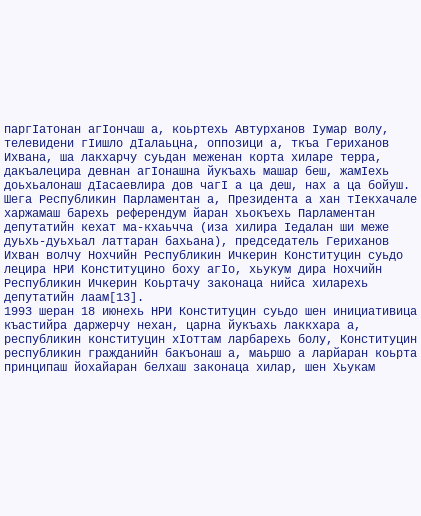паргӀатонан агӀончаш а, коьртехь Автурханов Ӏумар волу, телевидени гӀишло дӀалаьцна, оппозици а, ткъа Гериханов Ихвана, ша лакхарчу суьдан меженан корта хиларе терра, дакъалецира девнан агӀонашна йукъахь машар беш, жамӀехь доьхьалонаш дӀасаевлира дов чагӀ а ца деш, нах а ца бойуш.
Шега Республикин Парламентан а, Президента а хан тӀекхачале харжамаш барехь референдум йаран хьокъехь Парламентан депутатийн кехат ма-кхаьчча (иза хилира Ӏедалан ши меже дуьхь-дуьхьал латтаран бахьана), председатель Гериханов Ихван волчу Нохчийн Республикин Ичкерин Конституцин суьдо лецира НРИ Конституцино боху агӀо, хьукум дира Нохчийн Республикин Ичкерин Коьртачу законаца нийса хиларехь депутатийн лаам[13].
1993 шеран 18 июнехь НРИ Конституцин суьдо шен инициативица къастийра даржерчу нехан, царна йукъахь лаккхара а, республикин конституцин хӀоттам ларбарехь болу, Конституцин республикин гражданийн бакъонаш а, маьршо а ларйаран коьрта принципаш йохайаран белхаш законаца хилар, шен Хьукам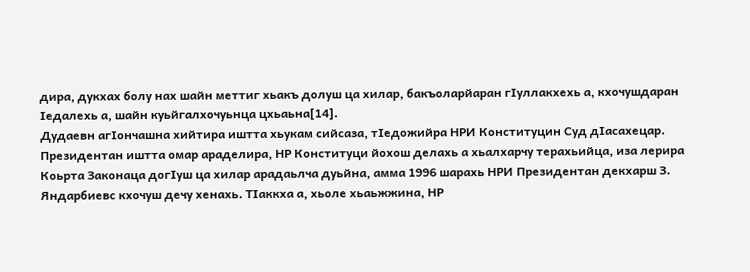дира, дукхах болу нах шайн меттиг хьакъ долуш ца хилар, бакъоларйаран гӀуллакхехь а, кхочушдаран Ӏедалехь а, шайн куьйгалхочуьнца цхьаьна[14].
Дудаевн агӀончашна хийтира иштта хьукам сийсаза, тӀедожийра НРИ Конституцин Суд дӀасахецар. Президентан иштта омар араделира, НР Конституци йохош делахь а хьалхарчу терахьийца, иза лерира Коьрта Законаца догӀуш ца хилар арадаьлча дуьйна, амма 1996 шарахь НРИ Президентан декхарш З. Яндарбиевс кхочуш дечу хенахь. ТӀаккха а, хьоле хьаьжжина, НР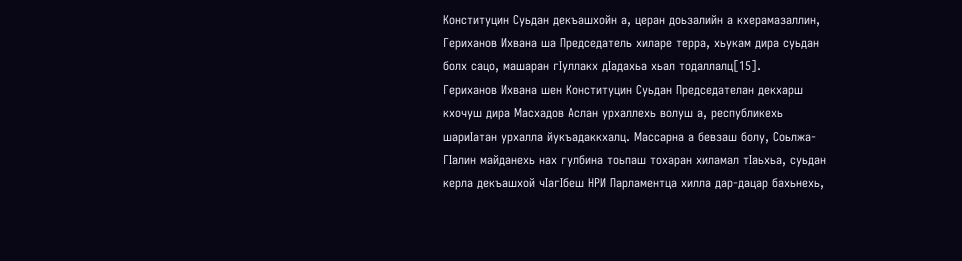Конституцин Суьдан декъашхойн а, церан доьзалийн а кхерамазаллин, Гериханов Ихвана ша Председатель хиларе терра, хьукам дира суьдан болх сацо, машаран гӀуллакх дӀадахьа хьал тодаллалц[15].
Гериханов Ихвана шен Конституцин Суьдан Председателан декхарш кхочуш дира Масхадов Аслан урхаллехь волуш а, республикехь шариӀатан урхалла йукъадаккхалц. Массарна а бевзаш болу, Соьлжа-ГӀалин майданехь нах гулбина тоьпаш тохаран хиламал тӀаьхьа, суьдан керла декъашхой чӀагӀбеш НРИ Парламентца хилла дар-дацар бахьнехь,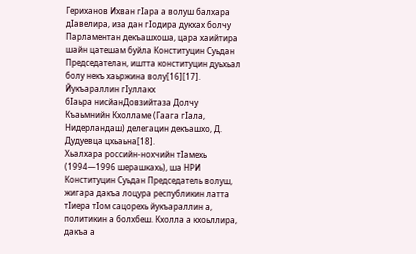Гериханов Ихван гӀара а волуш балхара дӀавелира, иза дан гӀодира дукхах болчу Парламентан декъашхоша, цара хаийтира шайн цатешам буйла Конституцин Суьдан Председателан, иштта конституцин дуьхьал болу некъ хаьржина волу[16][17].
Йукъараллин гӀуллакх
бӀаьра нисйанДовзийтаза Долчу Къаьмнийн Кхолламе (Гаага гӀала, Нидерландаш) делегацин декъашхо, Д. Дудуевца цхьаьна[18].
Хьалхара российн-нохчийн тӀамехь (1994—1996 шерашкахь), ша НРИ Конституцин Суьдан Председатель волуш, жигара дакъа лоцура республикин латта тӀиера тӀом сацорехь йукъараллин а, политикин а болхбеш. Кхолла а кхоьллира, дакъа а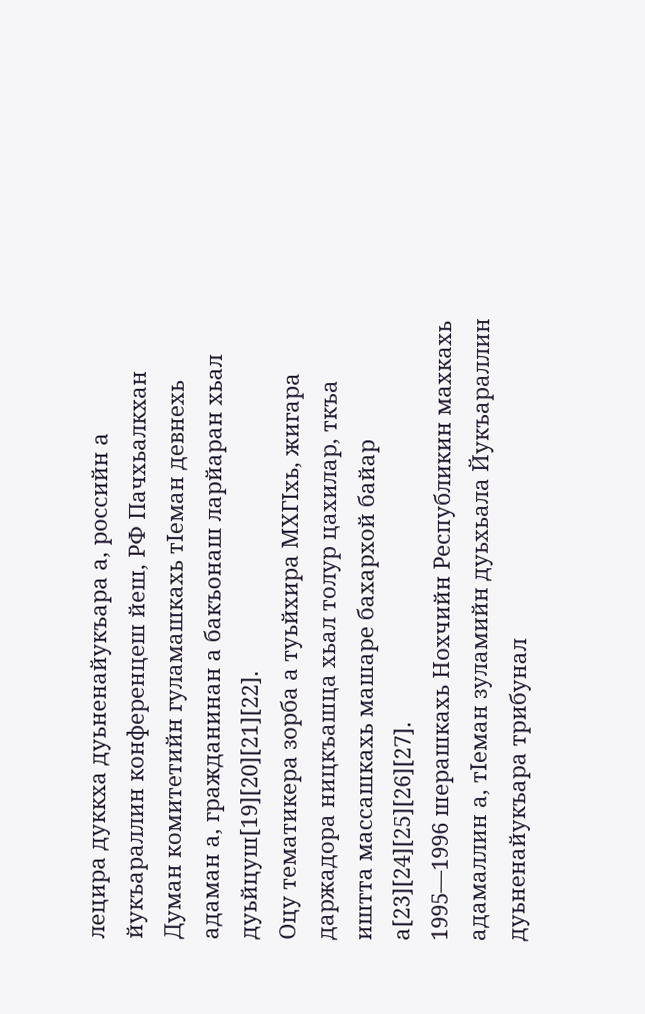лецира дуккха дуьненайукъара а, российн а йукъараллин конференцеш йеш, РФ Пачхьалкхан Думан комитетийн гуламашкахь тӀеман девнехь адаман а, гражданинан а бакъонаш ларйаран хьал дуьйцуш[19][20][21][22].
Оцу тематикера зорба а туьйхира МХГӀхь, жигара даржадора ницкъашца хьал толур цахилар, ткъа иштта массашкахь машаре бахархой байар а[23][24][25][26][27].
1995—1996 шерашкахь Нохчийн Республикин махкахь адамаллин а, тӀеман зуламийн дуьхьала Йукъараллин дуьненайукъара трибунал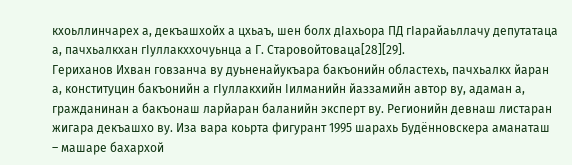кхоьллинчарех а, декъашхойх а цхьаъ, шен болх дӀахьора ПД гӀарайаьллачу депутатаца а, пачхьалкхан гӀуллакххочуьнца а Г. Старовойтоваца[28][29].
Гериханов Ихван говзанча ву дуьненайукъара бакъонийн областехь, пачхьалкх йаран а, конституцин бакъонийн а гӀуллакхийн Ӏилманийн йаззамийн автор ву, адаман а, гражданинан а бакъонаш ларйаран баланийн эксперт ву. Регионийн девнаш листаран жигара декъашхо ву. Иза вара коьрта фигурант 1995 шарахь Будённовскера аманаташ – машаре бахархой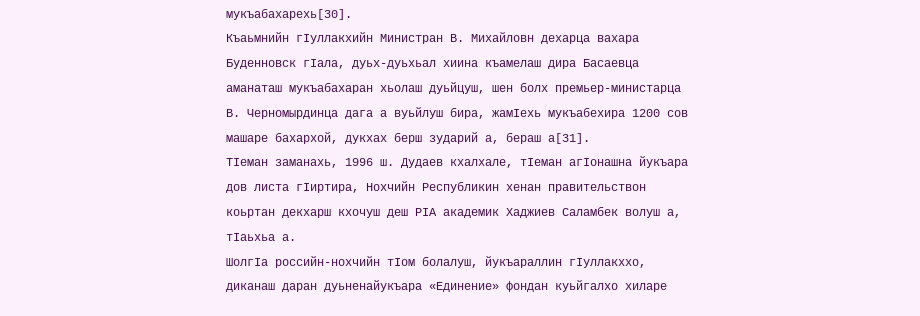мукъабахарехь[30].
Къаьмнийн гӀуллакхийн Министран В. Михайловн дехарца вахара Буденновск гӀала, дуьх-дуьхьал хиина къамелаш дира Басаевца аманаташ мукъабахаран хьолаш дуьйцуш, шен болх премьер-министарца В. Черномырдинца дага а вуьйлуш бира, жамӀехь мукъабехира 1200 сов машаре бахархой, дукхах берш зударий а, бераш а[31].
ТӀеман заманахь, 1996 ш. Дудаев кхалхале, тӀеман агӀонашна йукъара дов листа гӀиртира, Нохчийн Республикин хенан правительствон коьртан декхарш кхочуш деш РӀА академик Хаджиев Саламбек волуш а, тӀаьхьа а.
ШолгӀа российн-нохчийн тӀом болалуш, йукъараллин гӀуллакххо, диканаш даран дуьненайукъара «Единение» фондан куьйгалхо хиларе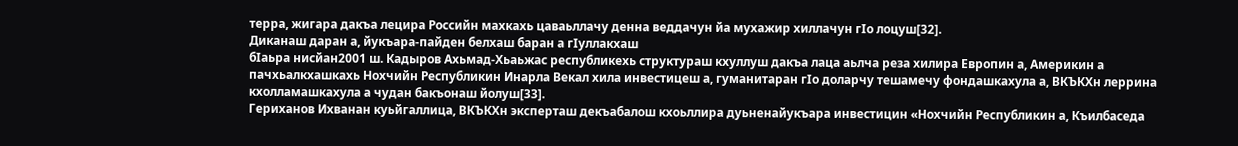терра, жигара дакъа лецира Российн махкахь цаваьллачу денна веддачун йа мухажир хиллачун гӀо лоцуш[32].
Диканаш даран а, йукъара-пайден белхаш баран а гӀуллакхаш
бӀаьра нисйан2001 ш. Кадыров Ахьмад-Хьаьжас республикехь структураш кхуллуш дакъа лаца аьлча реза хилира Европин а, Америкин а пачхьалкхашкахь Нохчийн Республикин Инарла Векал хила инвестицеш а, гуманитаран гӀо доларчу тешамечу фондашкахула а, ВКЪКХн леррина кхолламашкахула а чудан бакъонаш йолуш[33].
Гериханов Ихванан куьйгаллица, ВКЪКХн эксперташ декъабалош кхоьллира дуьненайукъара инвестицин «Нохчийн Республикин а, Къилбаседа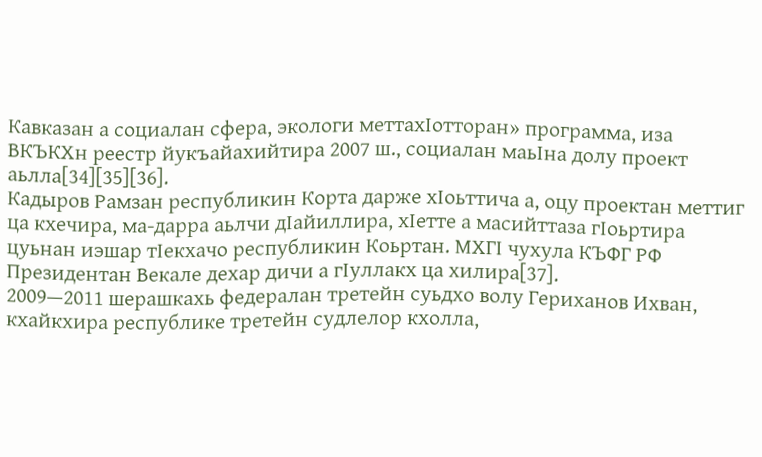Кавказан а социалан сфера, экологи меттахӀотторан» программа, иза ВКЪКХн реестр йукъайахийтира 2007 ш., социалан маьӀна долу проект аьлла[34][35][36].
Кадыров Рамзан республикин Корта дарже хӀоьттича а, оцу проектан меттиг ца кхечира, ма-дарра аьлчи дӀайиллира, хӀетте а масийттаза гӀоьртира цуьнан иэшар тӀекхачо республикин Коьртан. МХГӀ чухула КЪФГ РФ Президентан Векале дехар дичи а гӀуллакх ца хилира[37].
2009—2011 шерашкахь федералан третейн суьдхо волу Гериханов Ихван, кхайкхира республике третейн судлелор кхолла,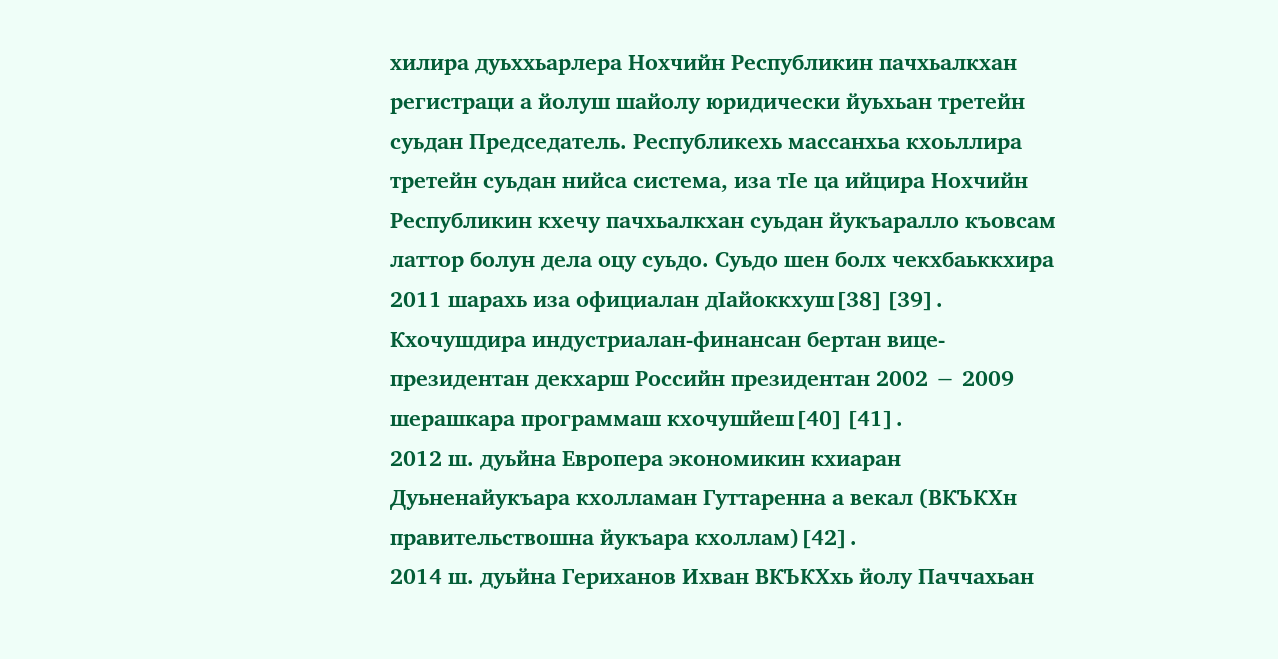хилира дуьххьарлера Нохчийн Республикин пачхьалкхан регистраци а йолуш шайолу юридически йуьхьан третейн суьдан Председатель. Республикехь массанхьа кхоьллира третейн суьдан нийса система, иза тӀе ца ийцира Нохчийн Республикин кхечу пачхьалкхан суьдан йукъаралло къовсам латтор болун дела оцу суьдо. Суьдо шен болх чекхбаьккхира 2011 шарахь иза официалан дӀайоккхуш[38][39].
Кхочушдира индустриалан-финансан бертан вице-президентан декхарш Российн президентан 2002 − 2009 шерашкара программаш кхочушйеш[40][41].
2012 ш. дуьйна Европера экономикин кхиаран Дуьненайукъара кхолламан Гуттаренна а векал (ВКЪКХн правительствошна йукъара кхоллам)[42].
2014 ш. дуьйна Гериханов Ихван ВКЪКХхь йолу Паччахьан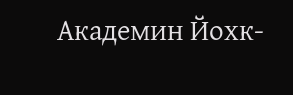Академин Йохк-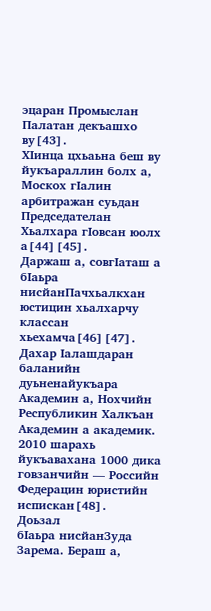эцаран Промыслан Палатан декъашхо ву[43].
ХӀинца цхьаьна беш ву йукъараллин болх а, Москох гӀалин арбитражан суьдан Председателан Хьалхара гӀовсан юолх а[44][45].
Даржаш а, совгӀаташ а
бӀаьра нисйанПачхьалкхан юстицин хьалхарчу классан хьехамча[46][47].
Дахар Ӏалашдаран баланийн дуьненайукъара Академин а, Нохчийн Республикин Халкъан Академин а академик.
2010 шарахь йукъавахана 1000 дика говзанчийн — Российн Федерацин юристийн испискан[48].
Доьзал
бӀаьра нисйанЗуда Зарема. Бераш а,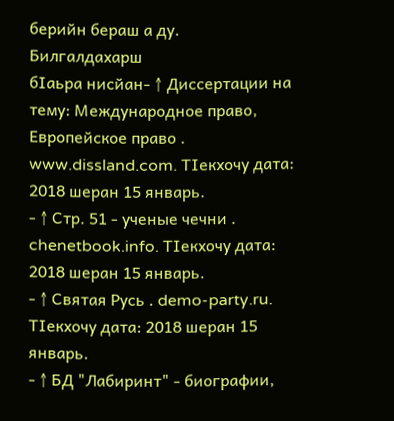берийн бераш а ду.
Билгалдахарш
бӀаьра нисйан- ↑ Диссертации на тему: Международное право, Европейское право . www.dissland.com. ТӀекхочу дата: 2018 шеран 15 январь.
- ↑ Стр. 51 - ученые чечни . chenetbook.info. ТӀекхочу дата: 2018 шеран 15 январь.
- ↑ Святая Русь . demo-party.ru. ТӀекхочу дата: 2018 шеран 15 январь.
- ↑ БД "Лабиринт" - биографии,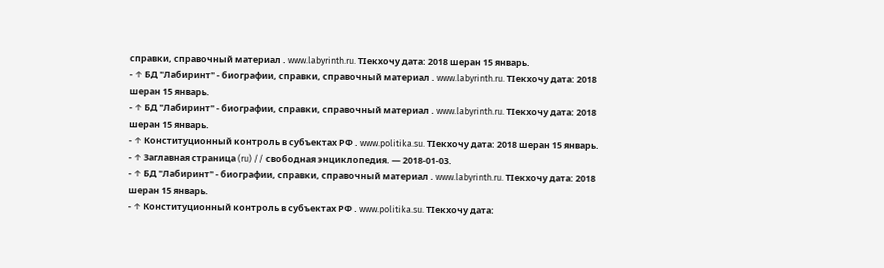справки, справочный материал . www.labyrinth.ru. ТӀекхочу дата: 2018 шеран 15 январь.
- ↑ БД "Лабиринт" - биографии, справки, справочный материал . www.labyrinth.ru. ТӀекхочу дата: 2018 шеран 15 январь.
- ↑ БД "Лабиринт" - биографии, справки, справочный материал . www.labyrinth.ru. ТӀекхочу дата: 2018 шеран 15 январь.
- ↑ Конституционный контроль в субъектах РФ . www.politika.su. ТӀекхочу дата: 2018 шеран 15 январь.
- ↑ Заглавная страница (ru) // свободная энциклопедия. — 2018-01-03.
- ↑ БД "Лабиринт" - биографии, справки, справочный материал . www.labyrinth.ru. ТӀекхочу дата: 2018 шеран 15 январь.
- ↑ Конституционный контроль в субъектах РФ . www.politika.su. ТӀекхочу дата: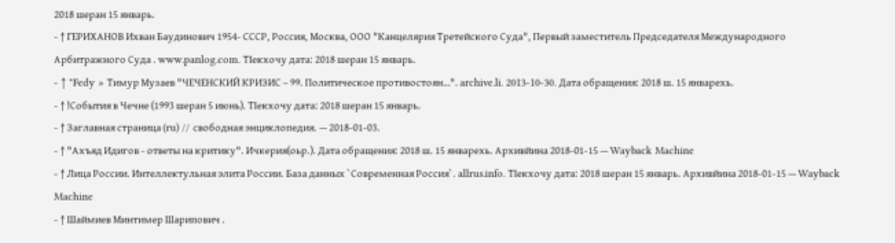2018 шеран 15 январь.
- ↑ ГЕРИХАНОВ Ихван Баудинович 1954- СССР, Россия, Москва, ООО "Канцелярия Третейского Суда", Первый заместитель Председателя Международного Арбитражного Суда . www.panlog.com. ТӀекхочу дата: 2018 шеран 15 январь.
- ↑ "Fedy » Тимур Музаев "ЧЕЧЕНСКИЙ КРИЗИС – 99. Политическое противостоян…". archive.li. 2013-10-30. Дата обращения: 2018 ш. 15 январехь.
- ↑ !События в Чечне (1993 шеран 5 июнь). ТӀекхочу дата: 2018 шеран 15 январь.
- ↑ Заглавная страница (ru) // свободная энциклопедия. — 2018-01-03.
- ↑ "Ахъяд Идигов - ответы на критику". Ичкерия(оьр.). Дата обращения: 2018 ш. 15 январехь. Архивйина 2018-01-15 — Wayback Machine
- ↑ Лица России. Интеллектульная элита России. База данных `Современная Россия`. allrus.info. ТӀекхочу дата: 2018 шеран 15 январь. Архивйина 2018-01-15 — Wayback Machine
- ↑ Шаймиев Минтимер Шарипович .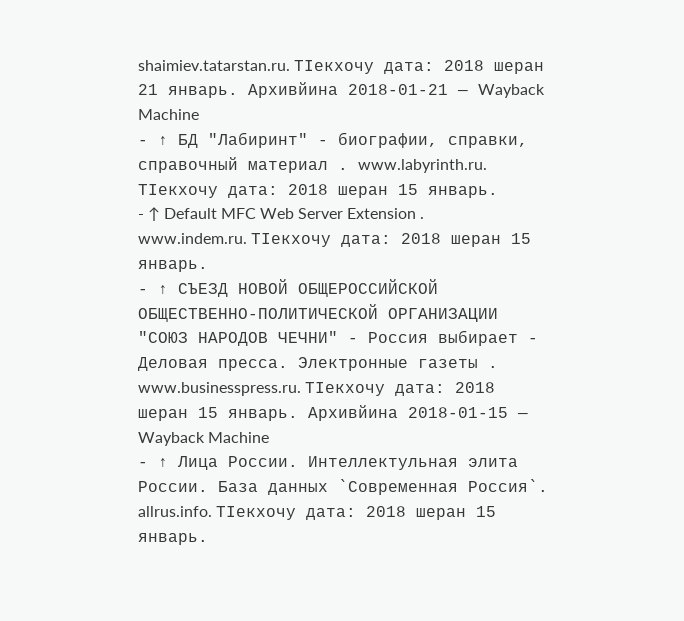shaimiev.tatarstan.ru. ТӀекхочу дата: 2018 шеран 21 январь. Архивйина 2018-01-21 — Wayback Machine
- ↑ БД "Лабиринт" - биографии, справки, справочный материал . www.labyrinth.ru. ТӀекхочу дата: 2018 шеран 15 январь.
- ↑ Default MFC Web Server Extension . www.indem.ru. ТӀекхочу дата: 2018 шеран 15 январь.
- ↑ СЪЕЗД НОВОЙ ОБЩЕРОССИЙСКОЙ ОБЩЕСТВЕННО-ПОЛИТИЧЕСКОЙ ОРГАНИЗАЦИИ "СОЮЗ НАРОДОВ ЧЕЧНИ" - Россия выбирает - Деловая пресса. Электронные газеты . www.businesspress.ru. ТӀекхочу дата: 2018 шеран 15 январь. Архивйина 2018-01-15 — Wayback Machine
- ↑ Лица России. Интеллектульная элита России. База данных `Современная Россия`. allrus.info. ТӀекхочу дата: 2018 шеран 15 январь.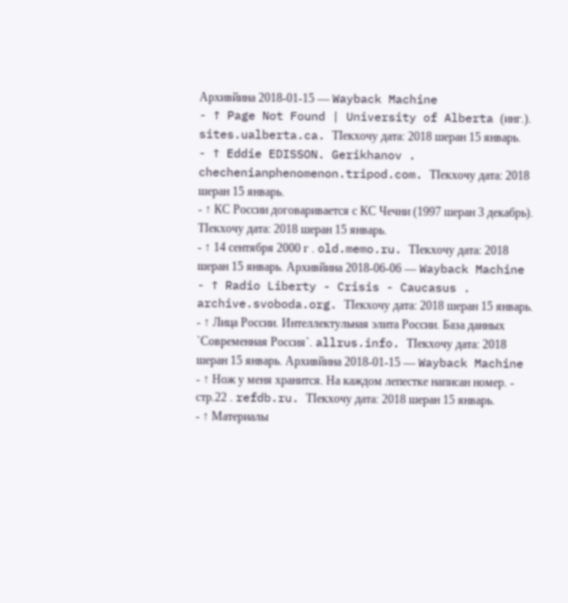Архивйина 2018-01-15 — Wayback Machine
- ↑ Page Not Found | University of Alberta (инг.). sites.ualberta.ca. ТӀекхочу дата: 2018 шеран 15 январь.
- ↑ Eddie EDISSON. Gerikhanov . chechenianphenomenon.tripod.com. ТӀекхочу дата: 2018 шеран 15 январь.
- ↑ КС России договаривается с КС Чечни (1997 шеран 3 декабрь). ТӀекхочу дата: 2018 шеран 15 январь.
- ↑ 14 сентября 2000 г . old.memo.ru. ТӀекхочу дата: 2018 шеран 15 январь. Архивйина 2018-06-06 — Wayback Machine
- ↑ Radio Liberty - Crisis - Caucasus . archive.svoboda.org. ТӀекхочу дата: 2018 шеран 15 январь.
- ↑ Лица России. Интеллектульная элита России. База данных `Современная Россия`. allrus.info. ТӀекхочу дата: 2018 шеран 15 январь. Архивйина 2018-01-15 — Wayback Machine
- ↑ Нож у меня хранится. На каждом лепестке написан номер. - стр.22 . refdb.ru. ТӀекхочу дата: 2018 шеран 15 январь.
- ↑ Материалы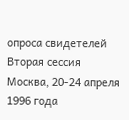опроса свидетелей Вторая сессия Москва, 20-24 апреля 1996 года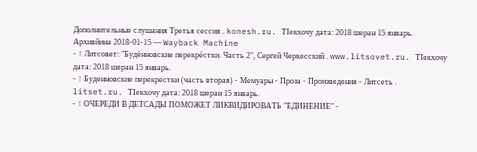Дополнительные слушания Третья сессия . konesh.ru. ТӀекхочу дата: 2018 шеран 15 январь. Архивйина 2018-01-15 — Wayback Machine
- ↑ Литсовет: "Будённовские перекрёстки. Часть 2", Сергей Черкесский . www.litsovet.ru. ТӀекхочу дата: 2018 шеран 15 январь.
- ↑ Буденновские перекрестки (часть вторая) - Мемуары - Проза - Произведения - Литсеть . litset.ru. ТӀекхочу дата: 2018 шеран 15 январь.
- ↑ ОЧЕРЕДИ В ДЕТСАДЫ ПОМОЖЕТ ЛИКВИДИРОВАТЬ "ЕДИНЕНИЕ" -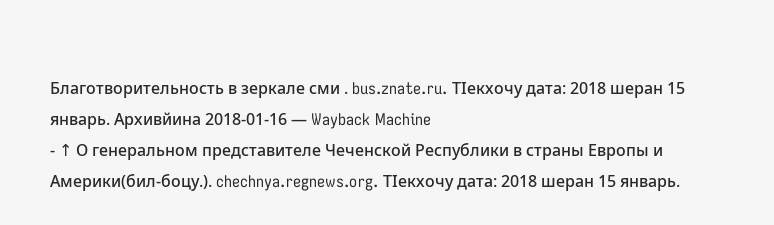Благотворительность в зеркале сми . bus.znate.ru. ТӀекхочу дата: 2018 шеран 15 январь. Архивйина 2018-01-16 — Wayback Machine
- ↑ О генеральном представителе Чеченской Республики в страны Европы и Америки(бил-боцу.). chechnya.regnews.org. ТӀекхочу дата: 2018 шеран 15 январь.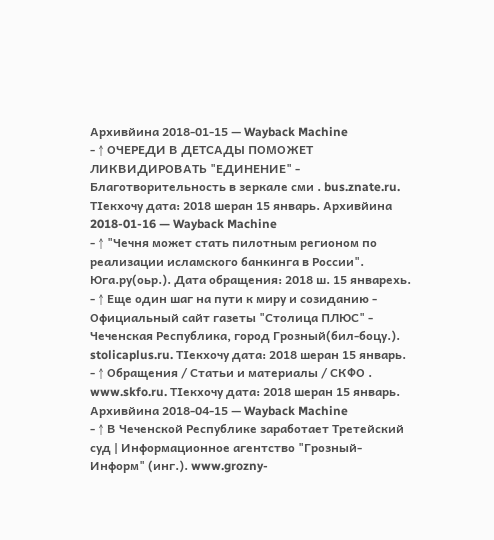Архивйина 2018-01-15 — Wayback Machine
- ↑ ОЧЕРЕДИ В ДЕТСАДЫ ПОМОЖЕТ ЛИКВИДИРОВАТЬ "ЕДИНЕНИЕ" - Благотворительность в зеркале сми . bus.znate.ru. ТӀекхочу дата: 2018 шеран 15 январь. Архивйина 2018-01-16 — Wayback Machine
- ↑ "Чечня может стать пилотным регионом по реализации исламского банкинга в России". Юга.ру(оьр.). Дата обращения: 2018 ш. 15 январехь.
- ↑ Еще один шаг на пути к миру и созиданию - Официальный сайт газеты "Столица ПЛЮС" - Чеченская Республика, город Грозный(бил-боцу.). stolicaplus.ru. ТӀекхочу дата: 2018 шеран 15 январь.
- ↑ Обращения / Статьи и материалы / СКФО . www.skfo.ru. ТӀекхочу дата: 2018 шеран 15 январь. Архивйина 2018-04-15 — Wayback Machine
- ↑ В Чеченской Республике заработает Третейский суд | Информационное агентство "Грозный-Информ" (инг.). www.grozny-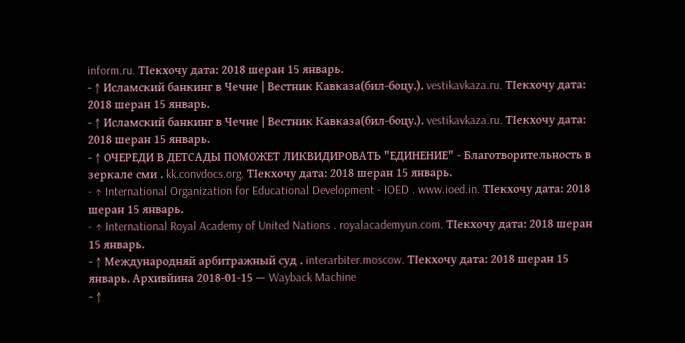inform.ru. ТӀекхочу дата: 2018 шеран 15 январь.
- ↑ Исламский банкинг в Чечне | Вестник Кавказа(бил-боцу.). vestikavkaza.ru. ТӀекхочу дата: 2018 шеран 15 январь.
- ↑ Исламский банкинг в Чечне | Вестник Кавказа(бил-боцу.). vestikavkaza.ru. ТӀекхочу дата: 2018 шеран 15 январь.
- ↑ ОЧЕРЕДИ В ДЕТСАДЫ ПОМОЖЕТ ЛИКВИДИРОВАТЬ "ЕДИНЕНИЕ" - Благотворительность в зеркале сми . kk.convdocs.org. ТӀекхочу дата: 2018 шеран 15 январь.
- ↑ International Organization for Educational Development - IOED . www.ioed.in. ТӀекхочу дата: 2018 шеран 15 январь.
- ↑ International Royal Academy of United Nations . royalacademyun.com. ТӀекхочу дата: 2018 шеран 15 январь.
- ↑ Международняй арбитражный суд . interarbiter.moscow. ТӀекхочу дата: 2018 шеран 15 январь. Архивйина 2018-01-15 — Wayback Machine
- ↑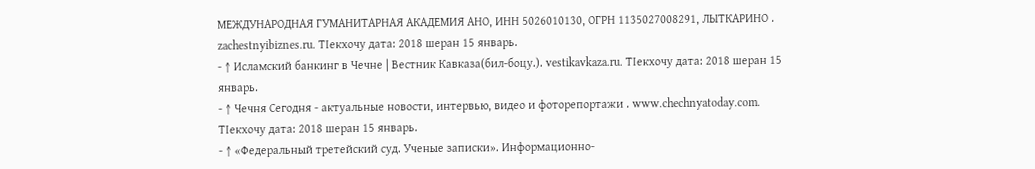МЕЖДУНАРОДНАЯ ГУМАНИТАРНАЯ АКАДЕМИЯ АНО, ИНН 5026010130, ОГРН 1135027008291, ЛЫТКАРИНО . zachestnyibiznes.ru. ТӀекхочу дата: 2018 шеран 15 январь.
- ↑ Исламский банкинг в Чечне | Вестник Кавказа(бил-боцу.). vestikavkaza.ru. ТӀекхочу дата: 2018 шеран 15 январь.
- ↑ Чечня Сегодня - актуальные новости, интервью, видео и фоторепортажи . www.chechnyatoday.com. ТӀекхочу дата: 2018 шеран 15 январь.
- ↑ «Федеральный третейский суд. Ученые записки». Информационно-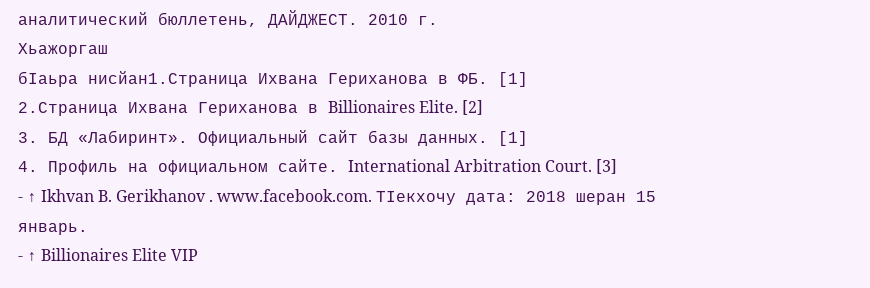аналитический бюллетень, ДАЙДЖЕСТ. 2010 г.
Хьажоргаш
бӀаьра нисйан1.Страница Ихвана Гериханова в ФБ. [1]
2.Страница Ихвана Гериханова в Billionaires Elite. [2]
3. БД «Лабиринт». Официальный сайт базы данных. [1]
4. Профиль на официальном сайте. International Arbitration Court. [3]
- ↑ Ikhvan B. Gerikhanov . www.facebook.com. ТӀекхочу дата: 2018 шеран 15 январь.
- ↑ Billionaires Elite VIP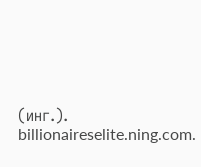(инг.). billionaireselite.ning.com.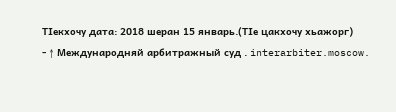ТӀекхочу дата: 2018 шеран 15 январь.(ТӀе цакхочу хьажорг)
- ↑ Международняй арбитражный суд . interarbiter.moscow.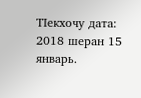ТӀекхочу дата: 2018 шеран 15 январь.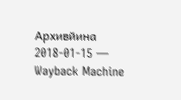Архивйина 2018-01-15 — Wayback Machine